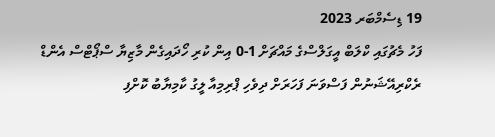19 ޑިސެމްބަރ 2023
ފަހު މެޗުގައި ކްލަބް އީގަލްސްގެ މައްޗަށް 1-0 އިން ކުރި ހޯދައިގެން މާޒިޔާ ސްޕޯޓްސް އެންޑް ރެކްރިއޭޝަނުން ފަސްވަނަ ފަހަރަށް ދިވެހި ޕްރިމިއާ ލީގު ކާމިޔާބު ކޮށްފި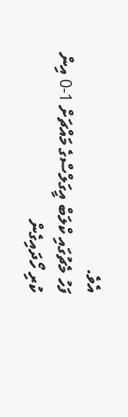އެވެ.
ފަހު މެޗުގައި ކްލަބް އީގަލްސްގެ މައްޗަށް 1-0 އިން ކުރި ހޯދައިގެން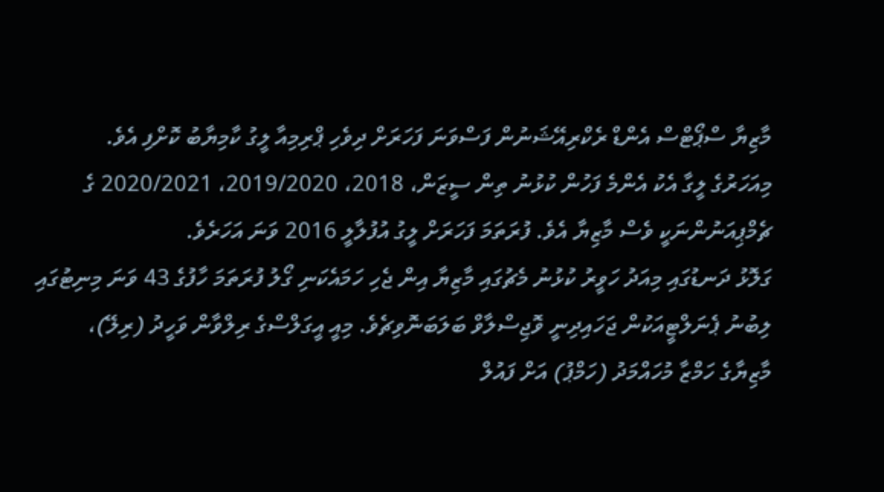މާޒިޔާ ސްޕޯޓްސް އެންޑް ރެކްރިއޭޝަނުން ފަސްވަނަ ފަހަރަށް ދިވެހި ޕްރިމިއާ ލީގު ކާމިޔާބު ކޮށްފި އެވެ.
މިއަހަރުގެ ލީގާ އެކު އެންމެ ފަހުން ކުޅުނު ތިން ސީޒަން، 2018، 2019/2020، 2020/2021 ގެ ޗެމްޕިއަނުންނަކީ ވެސް މާޒިޔާ އެވެ. ފުރަތަމަ ފަހަރަށް ލީގު އުފުލާލީ 2016 ވަނަ އަހަރެވެ.
ގަލޮޅު ދަނޑުގައި މިއަދު ހަވީރު ކުޅުނު މެޗުގައި މާޒިޔާ އިން ޖެހި ހަމައެކަނި ގޯލު ފުރަތަމަ ހާފުގެ 43 ވަނަ މިނިޓުގައި ލިބުނު ޕެނަލްޓީއަކުން ޖަހައިދިނީ ވޮޖިސްލާވް ބަލަބަނޮވިޗެވެ. މިއީ އީގަލްސްގެ ރިލްވާން ވަހީދު (ރިލޭ)، މާޒިޔާގެ ހަމްޒާ މުހައްމަދު (ހަމްޕު) އަށް ފައުލް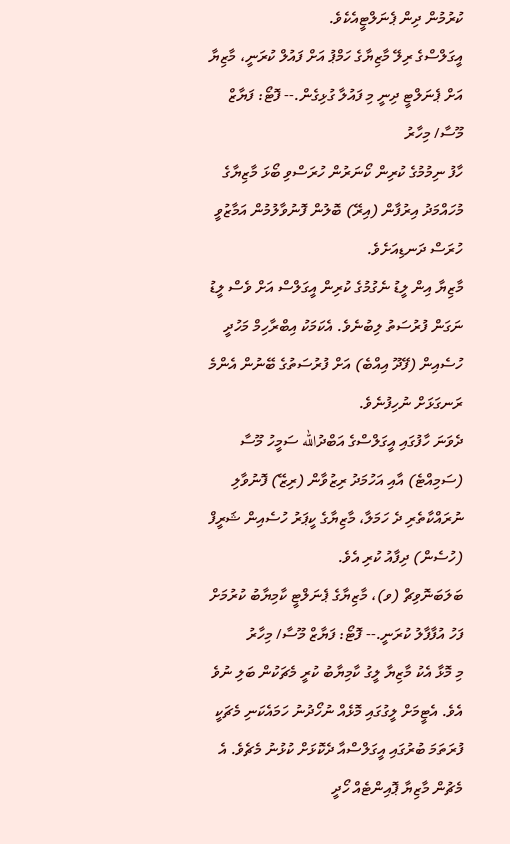ކުރުމުން ދިން ޕެނަލްޓީއެކެވެ.
އީގަލްސްގެ ރިލޭ މާޒިޔާގެ ހަމްޕު އަށް ފައުލް ކުރަނީ، މާޒިޔާ އަށް ޕެނަލްޓީ ދިނީ މި ފައުލާ ގުޅިގެން.-- ފޮޓޯ: ފަޔާޒް މޫސާ/ މިހާރު
ހާފު ނިމުމުގެ ކުރިން ކޯނަރުން ހުރަސްވި ބޯޅަ މާޒިޔާގެ މުހައްމަދު އިރުފާން (އިރޭ) ބޮލުން ފޮނުވާލުމުން އަމާޒުވީ ހުރަސް ދަނޑިއަށެވެ.
މާޒިޔާ އިން ލީޑު ނެގުމުގެ ކުރިން އީގަލްސް އަށް ވެސް ލީޑު ނަގަން ފުރުސަތު ލިބުނެވެ. އެކަމަކު އިބްރާހިމް މަހުދީ ހުސެއިން (ފޭދޫ އިއްބެ) އަށް ފުރުސަތުގެ ބޭނުން އެންމެ ރަނގަޅަށް ނުހިފުނެވެ.
ދެވަނަ ހާފުގައި އީގަލްސްގެ އަބްދުالله ސަމީހު މޫސާ (ސަމިއްޓެ) އާއި އަހުމަދު ރިޒުވާން (ރިޒޭ) ފޮނުވާލި ނުރައްކާތެރި ދެ ހަމަލާ، މާޒިޔާގެ ކީޕަރު ހުސެއިން ޝަރީފް (ހުސެން) ދިފާއު ކުރި އެވެ.
ބަލަބަނޮވިޗް (ވ)، މާޒިޔާގެ ޕެނަލްޓީ ކާމިޔާބު ކުރުމަށް ފަހު އުފާފާލު ކުރަނީ.-- ފޮޓޯ: ފަޔާޒް މޫސާ/ މިހާރު
މި މޮޅާ އެކު މާޒިޔާ ލީގު ކާމިޔާބު ކުރީ މެޗަކުން ބަލި ނުވެ އެވެ. އެޓީމަށް ލީގުގައި މޮޅެއް ނުހޯދުނު ހަމައެކަނި މެޗަކީ ފުރަތަމަ ބުރުގައި އީގަލްސްއާ ދެކޮޅަށް ކުޅުނު މެޗެވެ. އެ މެޗުން މާޒިޔާ ޕޮއިންޓެއް ހޯދީ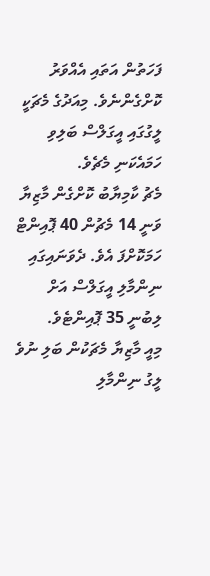ފަހަތުން އަތައި އެއްވަރު ކޮށްގެންނެވެ. މިއަދުގެ މެޗަކީ ލީގުގައި އީގަލްސް ބަލިވި ހަމައެކަނި މެޗެވެ.
މެޗު ކާމިޔާބު ކޮށްގެން މާޒިޔާ ވަނީ 14 މެޗުން 40 ޕޮއިންޓް ހަމަކޮށްފަ އެވެ. ދެވަނައިގައި ނިންމާލި އީގަލްސް އަށް ލިބުނީ 35 ޕޮއިންޓެވެ.
މިއީ މާޒިޔާ މެޗަކުން ބަލި ނުވެ ލީގު ނިންމާލި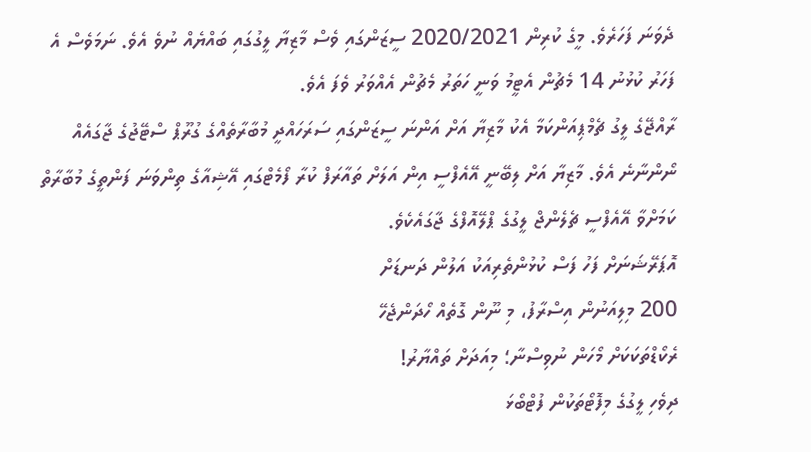ދެވަނަ ފަހަރެވެ. މީގެ ކުރިން 2020/2021 ސީޒަންގައި ވެސް މާޒިޔާ ލީގުގައި ބައްޔެއް ނުވެ އެވެ. ނަމަވެސް އެ ފަހަރު ކުޅުނު 14 މެޗުން އެޓީމު ވަނީ ހަތަރު މެޗުން އެއްވަރު ވެފަ އެވެ.
ރާއްޖޭގެ ލީގު ޗެމްޕިއަންކަމާ އެކު މާޒިޔާ އަށް އަންނަ ސީޒަންގައި ސަރަހައްދީ މުބާރާތެއްގެ ގުރޫޕް ސްޓޭޖުގެ ޖާގައެއް ނޯންނާނެ އެވެ. މާޒިޔާ އަށް ލިބޭނީ އޭއެފްސީ އިން އަލަށް ތައާރަފް ކުރާ ފޯމެޓްގައި އޭޝިއާގެ ތިންވަނަ ފަންތީގެ މުބާރާތް ކަމަށްވާ އޭއެފްސީ ޗެލެންޖް ލީގުގެ ޕްލޭއޮފްގެ ޖާގައެކެވެ.
އޮޕަރޭޝަނަށް ފަހު ފަސް ކުޅުންތެރިއަކު އަލުން ދަނޑަށް
200 މިލިއަނުން އިސްރާފު، މި ނޫން ގޮތެއް ހޯދަންޖެހޭ
ރެކޯޑްތަކަކަށް މޯހަން ނުވިސްނާ؛ މިއަދަށް ތައްޔާރު!
ދިވެހި ލީގުގެ މިފޮޓޯތަކުން ފުޓްބޯޅަ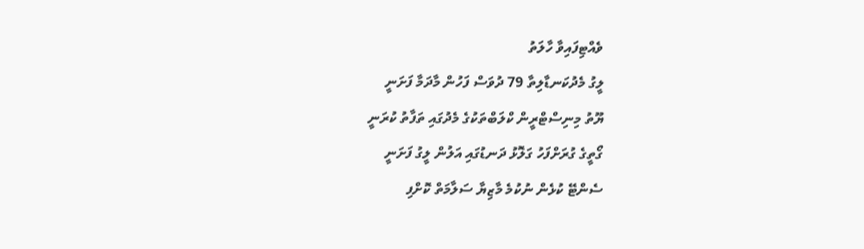ވެއްޓިފައިވާ ހާލަތު
ލީގު މެދުކަނޑާލިތާ 79 ދުވަސް ފަހުން މާދަމާ ފަށަނީ
ޔޫތު މިނިސްޓްރީން ކްލަބްތަކުގެ މެދުގައި ތަފާތު ކުރަނީ
ގޯތީގެ ގުރަށްފަހު ގަލޮޅު ދަނޑުގައި އަލުން ލީގު ފަށަނީ
ސެންޓޭ ކުޅެން ނުކުމެ މާޒިޔާ ސަލާމަތް ކޮށްފި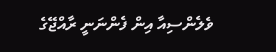ވެލެންސިއާ އިން ފެންނަނީ ރާއްޖޭގެ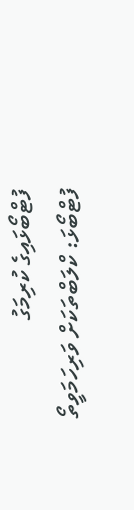ފުޓްބޯޅައިގެ ކުރިމަގު
ފުޓްބޯޅަ: ކްލަބްތަކަށް ވަރިހަމަވީތޯ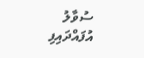ސުވާލު އުފައްދައިފި